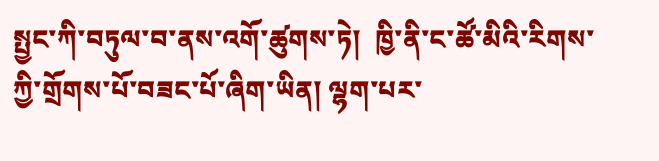སྤྱང་ཀི་བཏུལ་བ་ནས་འགོ་ཚུགས་ཏེ།  ཁྱི་ནི་ང་ཚོ་མིའི་རིགས་ཀྱི་གྲོགས་པོ་བཟང་པོ་ཞིག་ཡིན། ལྷག་པར་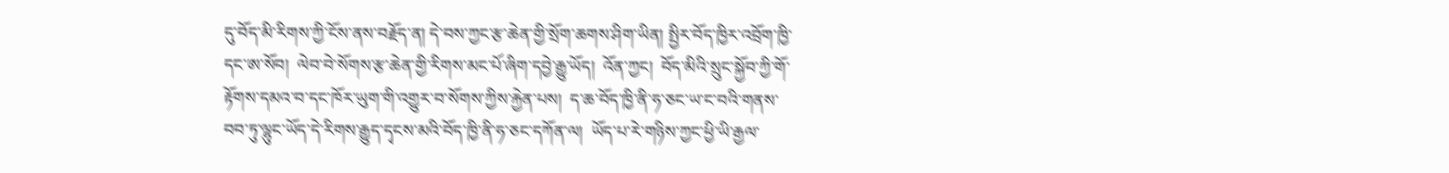དུ་བོད་མི་རིགས་ཀྱི་ངོས་ནས་བརྗོད་ན། དེ་བས་ཀྱང་རྩ་ཆེན་གྱི་སྲོག་ཆགས་ཤིག་ཡིན། སྤྱིར་བོད་ཁྱིར་འབྲོག་ཁྱི་དང་ཨ་སོབ།  ལེབ་བེ་སོགས་རྩ་ཆེན་གྱི་རིགས་མང་པོ་ཞིག་དབྱེ་རྒྱུ་ཡོད།  འོན་ཀྱང།  བོད་མིའི་སྲུང་སྐྱོབ་ཀྱི་གོ་རྟོགས་དམའ་བ་དང་ཁོར་ཡུག་གི་འགྱུར་བ་སོགས་ཀྱིས་རྐྱེན་པས།  ད་ཆ་བོད་ཁྱི་ནི་ཧ་ཅང་ཡ་ང་བའི་གནས་བབ་ཏུ་ལྷུང་ཡོད་དེ་རིགས་རྒྱུད་དྭངས་མའི་བོད་ཁྱི་ནི་ཧ་ཅང་དཀོན་ལ།  ཡོད་པ་རེ་གཉིས་ཀྱང་ཕྱི་ཡི་རྒྱལ་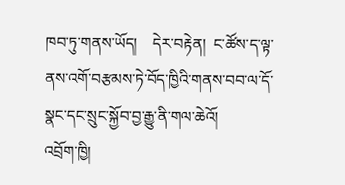ཁབ་ཏུ་གནས་ཡོད།    དེར་བརྟེན།  ང་ཚོས་ད་ལྟ་ནས་འགོ་བརྩམས་ཏེ་བོད་ཁྱིའི་གནས་བབ་ལ་དོ་སྣང་དང་སྲུང་སྐྱོབ་བྱ་རྒྱུ་ནི་གལ་ཆེའོ།
འབྲོག་ཁྱི།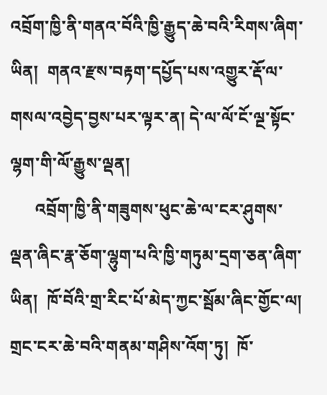འབྲོག་ཁྱི་ནི་གནའ་བོའི་ཁྱི་རྒྱུད་ཆེ་བའི་རིགས་ཞིག་ཡིན།  གནའ་རྫས་བརྟག་དཔྱོད་པས་འགྱུར་རྡོ་ལ་གསལ་འབྱེད་བྱས་པར་ལྟར་ན། དེ་ལ་ལོ་ངོ་ལྔ་སྟོང་ལྷག་གི་ལོ་རྒྱུས་ལྡན།
      འབྲོག་ཁྱི་ནི་གཟུགས་ཕུང་ཆེ་ལ་ངར་ཤུགས་ལྡན་ཞིང་རྣ་ཅོག་ལྷུག་པའི་ཁྱི་གཏུམ་དྲག་ཅན་ཞིག་ཡིན།  ཁོ་བོའི་གྲ་རིང་པོ་མེད་ཀྱང་སྦོམ་ཞིང་གྱོང་ལ།  གྲང་ངར་ཆེ་བའི་གནམ་གཤིས་འོག་ཏུ།  ཁོ་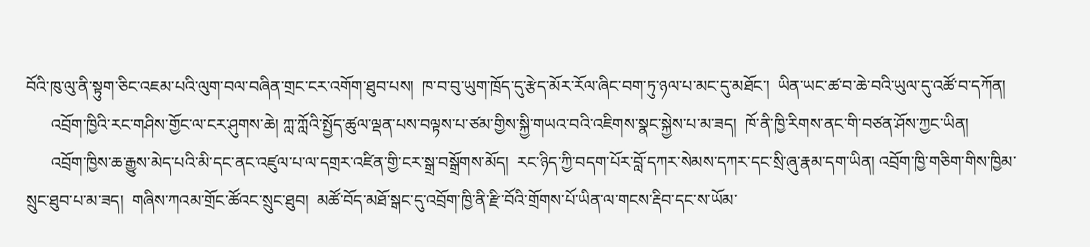བོའི་ཁུ་ལུ་ནི་སྟུག་ཅིང་འཇམ་པའི་ལུག་བལ་བཞིན་གྲང་ངར་འགོག་ཐུབ་པས།  ཁ་བ་བུ་ཡུག་ཁྲོད་དུ་རྩེད་མོར་རོལ་ཞིང་བག་ཏུ་ཉལ་པ་མང་དུ་མཐོང་།  ཡིན་ཡང་ཚ་བ་ཆེ་བའི་ཡུལ་དུ་འཚོ་བ་དཀོན།
      འབྲོག་ཁྱིའི་རང་གཤིས་གྱོང་ལ་ངར་ཤུགས་ཆེ། ཀླ་ཀློའི་སྤྱོད་ཚུལ་ལྡན་པས་བལྟས་པ་ཙམ་གྱིས་སྐྱི་གཡའ་བའི་འཇིགས་སྣང་སྐྱེས་པ་མ་ཟད།  ཁོ་ནི་ཁྱི་རིགས་ནང་གི་བཙན་ཤོས་ཀྱང་ཡིན།
      འབྲོག་ཁྱིས་ཆ་རྒྱུས་མེད་པའི་མི་དང་ནང་འཛུལ་པ་ལ་དགྲར་འཛིན་གྱི་ངར་སྒྲ་བསྒྲོགས་མོད།  རང་ཉིད་ཀྱི་བདག་པོར་བློ་དཀར་སེམས་དཀར་དང་སྲི་ཞུ་རྣམ་དག་ཡིན། འབྲོག་ཁྱི་གཅིག་གིས་ཁྱིམ་སྲུང་ཐུབ་པ་མ་ཟད།  གཞིས་ཀའམ་གྲོང་ཚོའང་སྲུང་ཐུབ།  མཚོ་བོད་མཐོ་སྒང་དུ་འབྲོག་ཁྱི་ནི་རྫི་བོའི་གྲོགས་པོ་ཡིན་ལ་གངས་རྡིབ་དང་ས་ཡོམ་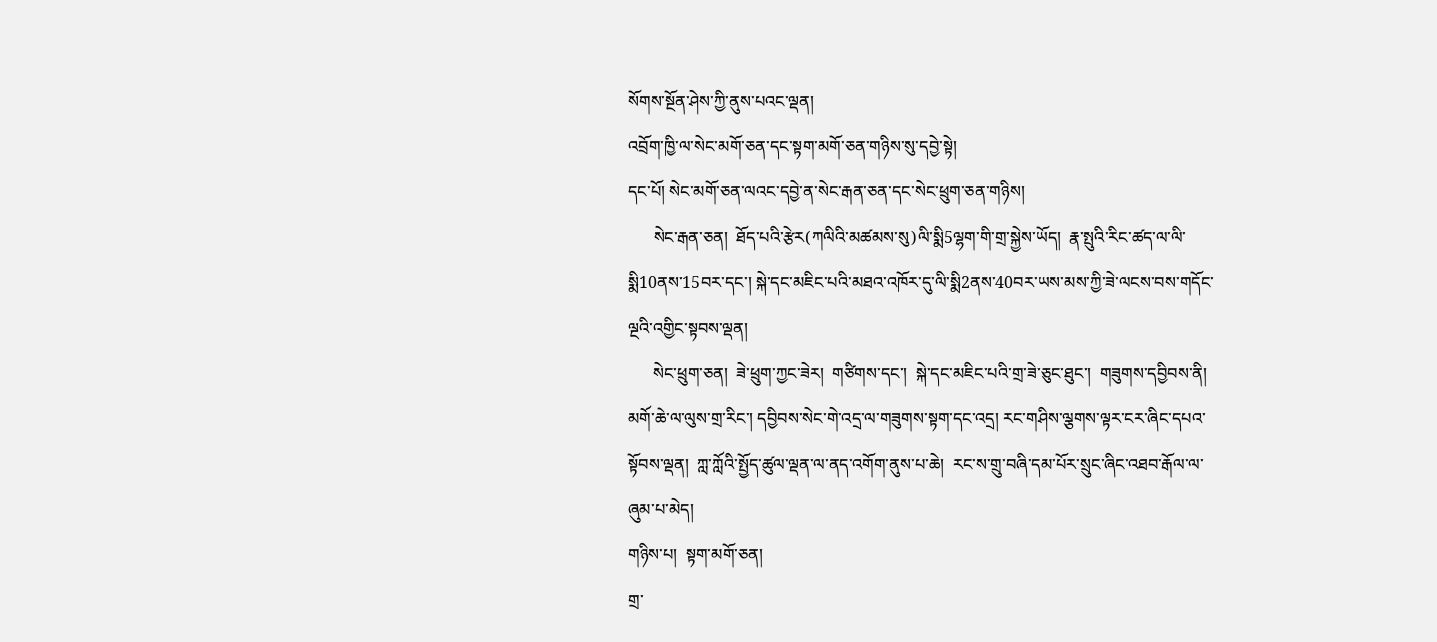སོགས་སྔོན་ཤེས་ཀྱི་ནུས་པའང་ལྡན།
འབྲོག་ཁྱི་ལ་སེང་མགོ་ཅན་དང་སྟག་མགོ་ཅན་གཉིས་སུ་དབྱེ་སྟེ།
དང་པོ། སེང་མགོ་ཅན་ལའང་དབྱེ་ན་སེང་རྒན་ཅན་དང་སེང་ཕྲུག་ཅན་གཉིས།
      སེང་རྒན་ཅན།  ཐོད་པའི་རྩེར(ཀལིའི་མཚམས་སུ)ལི་སྨི5ལྷག་གི་གྲ་སྐྱེས་ཡོད།  རྣ་སྤུའི་རིང་ཚད་ལ་ལི་སྨི10ནས་15བར་དང་། སྐེ་དང་མཇིང་པའི་མཐའ་འཁོར་དུ་ལི་སྨི2ནས་40བར་ཡས་མས་ཀྱི་ཟེ་ལངས་བས་གདོང་ལྔའི་འགྱིང་སྟབས་ལྡན།
      སེང་ཕྲུག་ཅན།  ཟེ་ཕྲུག་ཀྱང་ཟེར།  གཙིགས་དང་།  སྐེ་དང་མཇིང་པའི་གྲ་ཟེ་ཅུང་ཐུང་།  གཟུགས་དབྱིབས་ནི།  མགོ་ཆེ་ལ་ལུས་གྲ་རིང་། དབྱིབས་སེང་གེ་འདྲ་ལ་གཟུགས་སྟག་དང་འདྲ། རང་གཤིས་ལྕགས་ལྟར་ངར་ཞིང་དཔའ་སྟོབས་ལྡན།  ཀླ་ཀློའི་སྤྱོད་ཚུལ་ལྡན་ལ་ནད་འགོག་ནུས་པ་ཆེ།  རང་ས་གྲུ་བཞི་དམ་པོར་སྲུང་ཞིང་འཐབ་རྒོལ་ལ་ཞུམ་པ་མེད།
གཉིས་པ།  སྟག་མགོ་ཅན།
གྲ་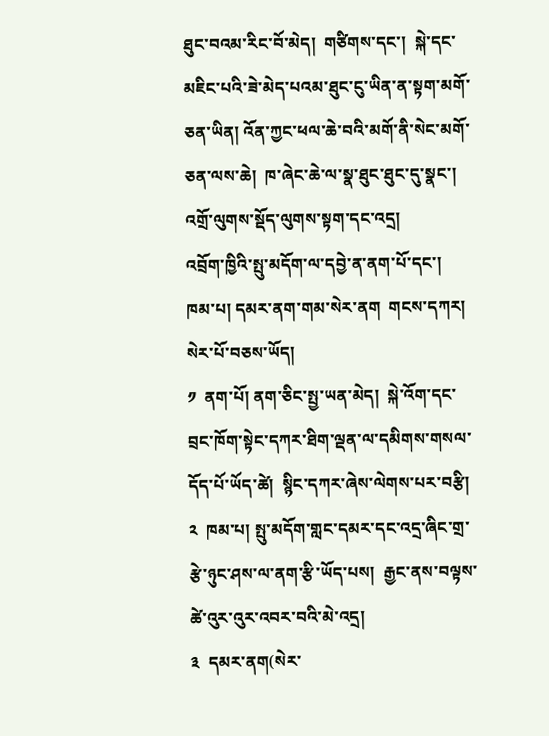ཐུང་བའམ་རིང་བོ་མེད།  གཙིགས་དང་།  སྐེ་དང་མཇིང་པའི་ཟེ་མེད་པའམ་ཐུང་ངུ་ཡིན་ན་སྟག་མགོ་ཅན་ཡིན། འོན་ཀྱང་ཕལ་ཆེ་བའི་མགོ་ནི་སེང་མགོ་ཅན་ལས་ཆེ།  ཁ་ཞེང་ཆེ་ལ་སྣ་ཐུང་ཐུང་དུ་སྣང་།  འགྲོ་ལུགས་སྡོད་ལུགས་སྟག་དང་འདྲ།
འབྲོག་ཁྱིའི་སྤུ་མདོག་ལ་དབྱེ་ན་ནག་པོ་དང་།  ཁམ་པ། དམར་ནག་གམ་སེར་ནག  གངས་དཀར།  སེར་པོ་བཅས་ཡོད།
༡  ནག་པོ། ནག་ཅིང་སྤྱ་ཡན་མེད།  སྐེ་འོག་དང་བྲང་ཁོག་སྟེང་དཀར་ཐིག་ལྡན་ལ་དམིགས་གསལ་དོད་པོ་ཡོད་ཚེ།  སྙིང་དཀར་ཞེས་ལེགས་པར་བརྩི།
༢  ཁམ་པ། སྤུ་མདོག་གླང་དམར་དང་འདྲ་ཞིང་གྲ་རྩེ་ཉུང་ཤས་ལ་ནག་རྩི་ཡོད་པས།  རྒྱང་ནས་བལྟས་ཚེ་འུར་འུར་འབར་བའི་མེ་འདྲ།
༣  དམར་ནག(སེར་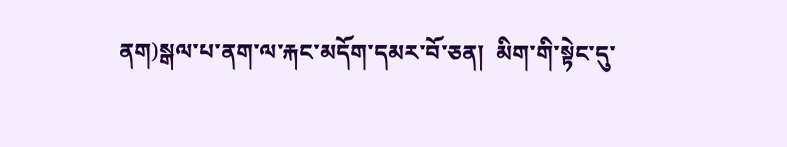ནག)སྒལ་པ་ནག་ལ་རྐང་མདོག་དམར་བོ་ཅན།  མིག་གི་སྟེང་དུ་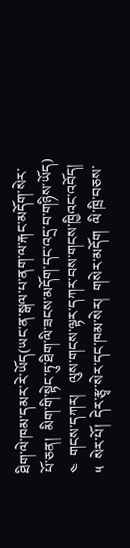ཐིག་ལེ་ཁམ་དམར་རེ་ཡོད(ཡང་ན་སྒལ་པ་ནག་ལ་རྐང་མདོག་སེར་པོ་ཅན།  མིག་གི་སྟེང་ཏུ་ཐིག་ལི་ཟངས་མདོག་དང་འདྲ་བ་གཉིས་ཡོད)
༤  གངས་དཀར།   ལུས་གངས་ལྟར་དཀར་བས་གངས་ཁྱིའང་འབོད།   ༥  སེར་པོ།  དེར་རྩྭ་སེར་དང་ཁམ་སེར།  གསེར་མདོག  ལི་ཁྲི་བཅས་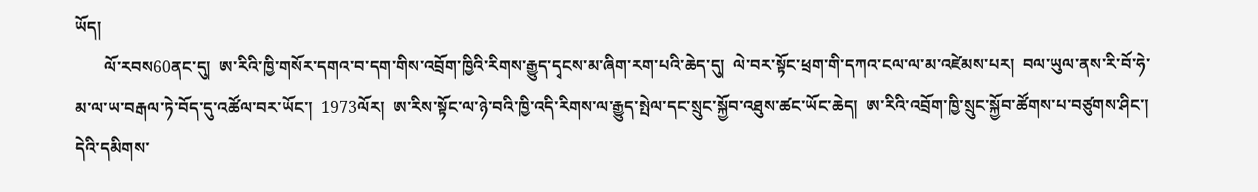ཡོད།
       ལོ་རབས60ནང་དུ།  ཨ་རིའི་ཁྱི་གསོར་དགའ་བ་དག་གིས་འབྲོག་ཁྱིའི་རིགས་རྒྱུད་དྭངས་མ་ཞིག་རག་པའི་ཆེད་དུ།  ལེ་བར་སྟོང་ཕྲག་གི་དཀའ་ངལ་ལ་མ་འཛེམས་པར།  བལ་ཡུལ་ནས་རི་བོ་ཧེ་མ་ལ་ཡ་བརྒལ་ཏེ་བོད་དུ་འཚོལ་བར་ཡོང་།  1973ལོར།  ཨ་རིས་སྟོང་ལ་ཉེ་བའི་ཁྱི་འདི་རིགས་ལ་རྒྱུད་སྤེལ་དང་སྲུང་སྐྱོབ་འཐུས་ཚང་ཡོང་ཆེད།  ཨ་རིའི་འབྲོག་ཁྱི་སྲུང་སྐྱོབ་ཚོགས་པ་བཙུགས་ཤིང་།  དེའི་དམིགས་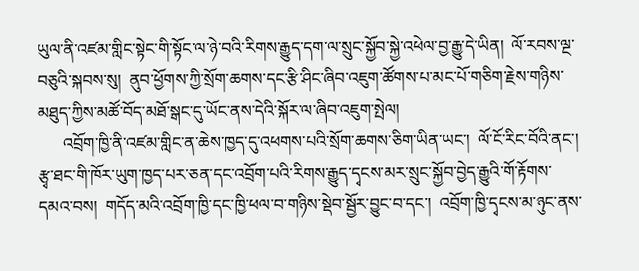ཡུལ་ནི་འཛམ་གླིང་སྟེང་གི་སྟོང་ལ་ཉེ་བའི་རིགས་རྒྱུད་དག་ལ་སྲུང་སྐྱོབ་སྐྱེ་འཕེལ་བྱ་རྒྱུ་དེ་ཡིན།  ལོ་རབས་ལྔ་བཅུའི་སྐབས་སུ།  ནུབ་ཕྱོགས་ཀྱི་སྲོག་ཆགས་དང་རྩི་ཤིང་ཞིབ་འཇུག་ཚོགས་པ་མང་པོ་གཅིག་རྗེས་གཉིས་མཐུད་ཀྱིས་མཚོ་བོད་མཐོ་སྒང་དུ་ཡོང་ནས་དེའི་སྐོར་ལ་ཞིབ་འཇུག་སྤེལ།
      འབྲོག་ཁྱི་ནི་འཛམ་གླིང་ན་ཆེས་ཁྱད་དུ་འཕགས་པའི་སྲོག་ཆགས་ཅིག་ཡིན་ཡང་།  ལོ་ངོ་རིང་བོའི་ནང་།  རྩྭ་ཐང་གི་ཁོར་ཡུག་ཁྱད་པར་ཅན་དང་འབྲོག་པའི་རིགས་རྒྱུད་དྭངས་མར་སྲུང་སྐྱོབ་བྱེད་རྒྱུའི་གོ་རྟོགས་དམའ་བས།  གདོད་མའི་འབྲོག་ཁྱི་དང་ཁྱི་ཕལ་བ་གཉིས་སྡེབ་སྦྱོར་བྱུང་བ་དང་།  འབྲོག་ཁྱི་དྭངས་མ་ཉུང་ནས་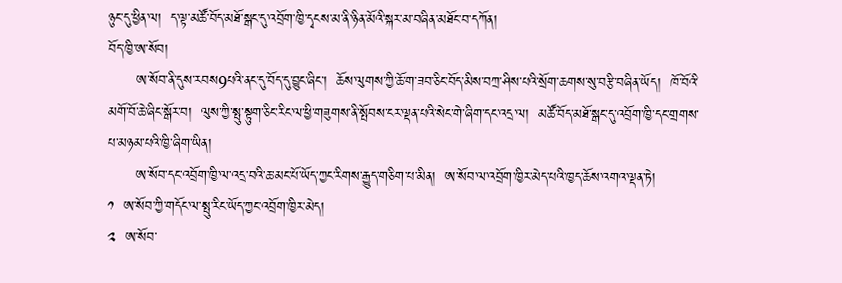ཉུང་དུ་ཕྱིན་ལ།  ད་ལྟ་མཚོ་བོད་མཐོ་སྒང་དུ་འབྲོག་ཁྱི་དྭངས་མ་ནི་ཉིན་མོའི་སྐར་མ་བཞིན་མཐོང་བ་དཀོན།
བོད་ཁྱི་ཨ་སོབ།
      ཨ་སོབ་ནི་དུས་རབས9པའི་ནང་དུ་བོད་དུ་བྱུང་ཞིང་།  ཆོས་ལུགས་ཀྱི་ཆོ་ག་ཟབ་ཅིང་བོད་མིས་བཀྲ་ཤིས་པའི་སྲོག་ཆགས་སུ་བརྩི་བཞིན་ཡོད།  ཁོ་བོའི་མགོ་བོ་ཆེ་ཞིང་སྒོར་བ།  ལུས་ཀྱི་སྤུ་སྟུག་ཅིང་རིང་ལ་ཕྱི་གཟུགས་ནི་སྤོབས་ངར་ལྡན་པའི་སེང་གེ་ཞིག་དང་འདྲ་ལ།  མཚོ་བོད་མཐོ་སྒང་དུ་འབྲོག་ཁྱི་དང་གྲགས་པ་མཉམ་པའི་ཁྱི་ཞིག་ཡིན།
      ཨ་སོབ་དང་འབྲོག་ཁྱི་ལ་འདྲ་བའི་ཆ་མང་པོ་ཡོད་ཀྱང་རིགས་རྒྱུད་གཅིག་པ་མིན།  ཨ་སོབ་ལ་འབྲོག་ཁྱིར་མེད་པའི་ཁྱད་ཆོས་འགའ་ལྡན་ཏེ།
༡  ཨ་སོབ་ཀྱི་གདོང་ལ་སྤུ་རིང་ཡོད་ཀྱང་འབྲོག་ཁྱིར་མེད།
༢  ཨ་སོབ་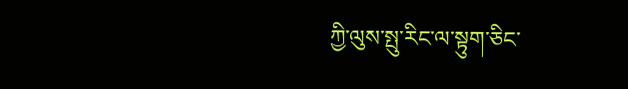ཀྱི་ལུས་སྤུ་རིང་ལ་སྟུག་ཅིང་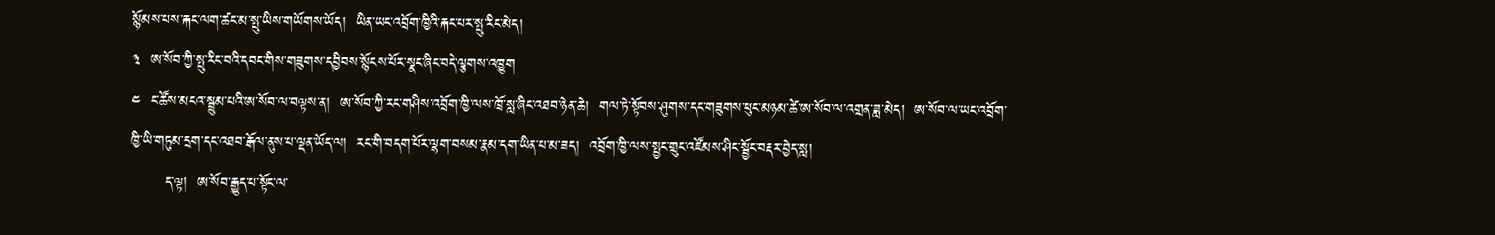སྙོམས་པས་རྐང་ལག་ཚང་མ་སྤུ་ཡིས་གཡོགས་ཡོད།  ཡིན་ཡང་འབྲོག་ཁྱིའི་རྐང་པར་སྤུ་རིང་མེད།
༣  ཨ་སོབ་ཀྱི་སྤུ་རིང་བའི་དབང་གིས་གཟུགས་དབྱིབས་སྙོངས་པོར་སྣང་ཞིང་བདེ་ལྕགས་འཁྱུག
༤  ང་ཚོས་མངའ་སྦྲུམ་པའི་ཨ་སོབ་ལ་བལྟས་ན།  ཨ་སོབ་ཀྱི་རང་གཤིས་འབྲོག་ཁྱི་ལས་ཁྲོ་སླ་ཞིང་འཐབ་ཉེན་ཆེ།  གལ་ཏེ་སྟོབས་ཤུགས་དང་གཟུགས་ཕུང་མཉམ་ཚེ་ཨ་སོབ་ལ་འགྲན་ཟླ་མེད།  ཨ་སོབ་ལ་ཡང་འབྲོག་ཁྱི་ཡི་གཏུམ་དྲག་དང་འཐབ་རྒོལ་ནུས་པ་ལྡན་ཡོད་ལ།  རང་གི་བདག་པོར་ལྷག་བསམ་རྣམ་དག་ཡིན་པ་མ་ཟད།  འབྲོག་ཁྱི་ལས་སྤྱང་གྲུང་འཛོམས་ཤིང་སྦྱོང་བརྡར་བྱེད་སླ།
       ད་ལྟ།  ཨ་སོབ་རྒྱུད་པ་སྟོང་ལ་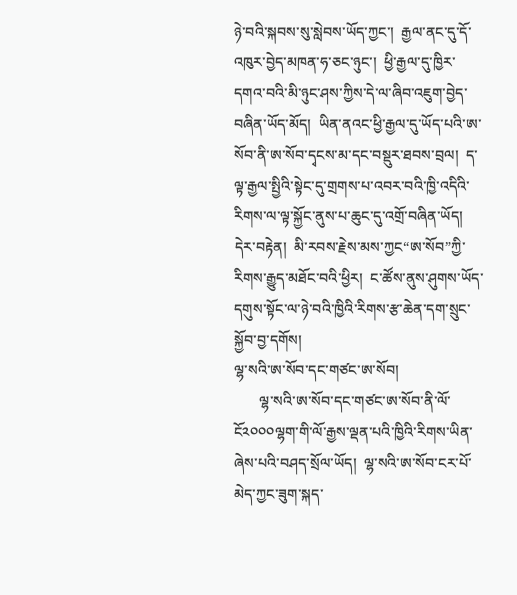ཉེ་བའི་སྐབས་སུ་སླེབས་ཡོད་ཀྱང་།  རྒྱལ་ནང་དུ་དོ་འཁུར་བྱེད་མཁན་ཧ་ཅང་ཉུང་།  ཕྱི་རྒྱལ་དུ་ཁྱིར་དགའ་བའི་མི་ཉུང་ཤས་ཀྱིས་དེ་ལ་ཞིབ་འཇུག་བྱེད་བཞིན་ཡོད་མོད།  ཡིན་ནའང་ཕྱི་རྒྱལ་དུ་ཡོད་པའི་ཨ་སོབ་ནི་ཨ་སོབ་དྭངས་མ་དང་བསྡུར་ཐབས་བྲལ།  ད་ལྟ་རྒྱལ་སྤྱིའི་སྟེང་དུ་གྲགས་པ་འབར་བའི་ཁྱི་འདིའི་རིགས་ལ་ལྟ་སྐྱོང་ནུས་པ་ཆུང་དུ་འགྲོ་བཞིན་ཡོད།  དེར་བརྟེན།  མི་རབས་རྗེས་མས་ཀྱང“ཨ་སོབ”ཀྱི་རིགས་རྒྱུད་མཐོང་བའི་ཕྱིར།  ང་ཚོས་ནུས་ཤུགས་ཡོད་དགུས་སྟོང་ལ་ཉེ་བའི་ཁྱིའི་རིགས་རྩ་ཆེན་དག་སྲུང་སྐྱོབ་བྱ་དགོས།
ལྷ་སའི་ཨ་སོབ་དང་གཙང་ཨ་སོབ།
       ལྷ་སའི་ཨ་སོབ་དང་གཙང་ཨ་སོབ་ནི་ལོ་ངོ༢༠༠༠ལྷག་གི་ལོ་རྒྱས་ལྡན་པའི་ཁྱིའི་རིགས་ཡིན་ཞེས་པའི་བཤད་སྲོལ་ཡོད།  ལྷ་སའི་ཨ་སོབ་ངར་པོ་མེད་ཀྱང་ཟུག་སྐད་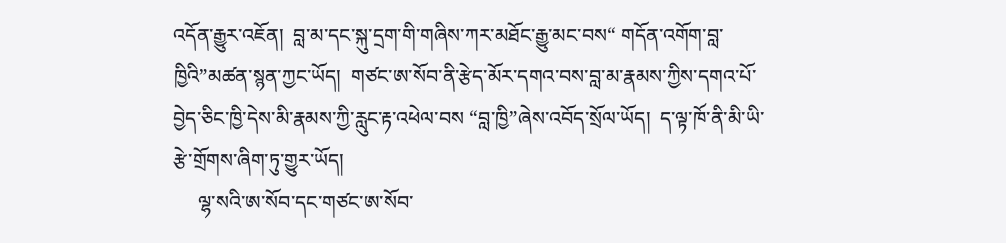འདོན་རྒྱུར་འཇོན།  བླ་མ་དང་སྐུ་དྲག་གི་གཞིས་ཀར་མཐོང་རྒྱུ་མང་བས“ གདོན་འགོག་བླ་ཁྱིའི”མཚན་སྙན་ཀྱང་ཡོད།  གཙང་ཨ་སོབ་ནི་རྩེད་མོར་དགའ་བས་བླ་མ་རྣམས་ཀྱིས་དགའ་པོ་བྱེད་ཅིང་ཁྱི་དེས་མི་རྣམས་ཀྱི་རླུང་རྟ་འཕེལ་བས “བླ་ཁྱི”ཞེས་འབོད་སྲོལ་ཡོད།  ད་ལྟ་ཁོ་ནི་མི་ཡི་རྩེ་གྲོགས་ཞིག་ཏུ་གྱུར་ཡོད།
     ལྷ་སའི་ཨ་སོབ་དང་གཙང་ཨ་སོབ་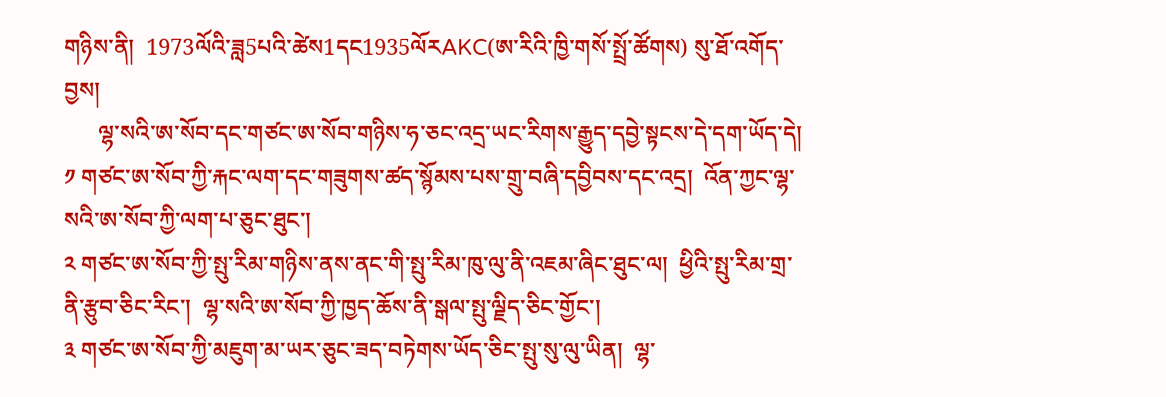གཉིས་ནི།  1973ལོའི་ཟླ5པའི་ཚེས1དང1935ལོརAKC(ཨ་རིའི་ཁྱི་གསོ་སྤྲོ་ཚོགས) སུ་ཐོ་འགོད་བྱས།
      ལྷ་སའི་ཨ་སོབ་དང་གཙང་ཨ་སོབ་གཉིས་ཧ་ཅང་འདྲ་ཡང་རིགས་རྒྱུད་དབྱེ་སྟངས་དེ་དག་ཡོད་དེ།
༡ གཙང་ཨ་སོབ་ཀྱི་རྐང་ལག་དང་གཟུགས་ཚད་སྙོམས་པས་གྲུ་བཞི་དབྱིབས་དང་འདྲ།  འོན་ཀྱང་ལྷ་སའི་ཨ་སོབ་ཀྱི་ལག་པ་ཅུང་ཐུང་།
༢ གཙང་ཨ་སོབ་ཀྱི་སྤུ་རིམ་གཉིས་ནས་ནང་གི་སྤུ་རིམ་ཁུ་ལུ་ནི་འཇམ་ཞིང་ཐུང་ལ།  ཕྱིའི་སྤུ་རིམ་གྲ་ནི་རྩུབ་ཅིང་རིང་།  ལྷ་སའི་ཨ་སོབ་ཀྱི་ཁྱད་ཆོས་ནི་སྒལ་སྤུ་ལྗིད་ཅིང་གྱོང་།
༣ གཙང་ཨ་སོབ་ཀྱི་མཇུག་མ་ཡར་ཅུང་ཟད་བཏེགས་ཡོད་ཅིང་སྤུ་སུ་ལུ་ཡིན།  ལྷ་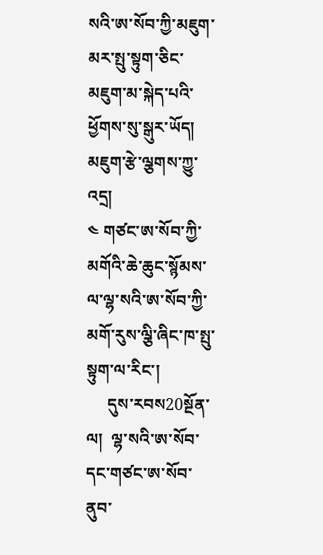སའི་ཨ་སོབ་ཀྱི་མཇུག་མར་སྤུ་སྟུག་ཅིང་མཇུག་མ་སྐེད་པའི་ཕྱོགས་སུ་སྒུར་ཡོད།  མཇུག་རྩེ་ལྕགས་ཀྱུ་འདྲ།
༤ གཙང་ཨ་སོབ་ཀྱི་མགོའི་ཆེ་ཆུང་སྙོམས་ལ་ལྷ་སའི་ཨ་སོབ་ཀྱི་མགོ་རུས་ལྕི་ཞིང་ཁ་སྤུ་སྟུག་ལ་རིང་།
     དུས་རབས20སྔོན་ལ།  ལྷ་སའི་ཨ་སོབ་དང་གཙང་ཨ་སོབ་ནུབ་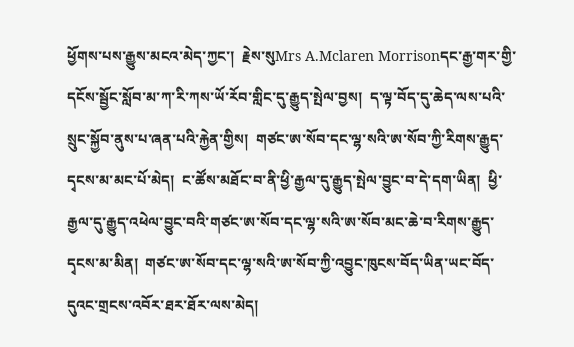ཕྱོགས་པས་རྒྱུས་མངའ་མེད་ཀྱང་།  རྗེས་སུMrs A.Mclaren Morrisonདང་རྒྱ་གར་གྱི་དངོས་སྦྱོང་སློབ་མ་ཀ་རི་ཀས་ཡོ་རོབ་གླིང་དུ་རྒྱུད་སྤེལ་བྱས།  ད་ལྟ་བོད་དུ་ཆེད་ལས་པའི་སྲུང་སྐྱོབ་ནུས་པ་ཞན་པའི་རྐྱེན་གྱིས།  གཙང་ཨ་སོབ་དང་ལྷ་སའི་ཨ་སོབ་ཀྱི་རིགས་རྒྱུད་དྭངས་མ་མང་པོ་མེད།  ང་ཚོས་མཐོང་བ་ནི་ཕྱི་རྒྱལ་དུ་རྒྱུད་སྤེལ་བྱུང་བ་དེ་དག་ཡིན།  ཕྱི་རྒྱལ་དུ་རྒྱུད་འཕེལ་བྱུང་བའི་གཙང་ཨ་སོབ་དང་ལྷ་སའི་ཨ་སོབ་མང་ཆེ་བ་རིགས་རྒྱུད་དྭངས་མ་མིན།  གཙང་ཨ་སོབ་དང་ལྷ་སའི་ཨ་སོབ་ཀྱི་འབྱུང་ཁུངས་བོད་ཡིན་ཡང་བོད་དུའང་གྲངས་འབོར་ཐར་ཐོར་ལས་མེད།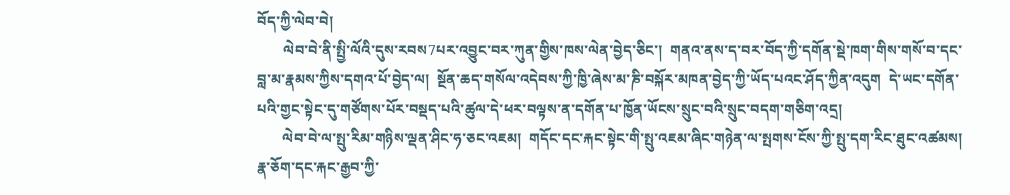བོད་ཀྱི་ལེབ་བེ།
       ལེབ་བེ་ནི་སྤྱི་ལོའི་དུས་རབས7པར་འབྱུང་བར་ཀུན་གྱིས་ཁས་ལེན་བྱེད་ཅིང་།  གནའ་ནས་ད་བར་བོད་ཀྱི་དགོན་སྡེ་ཁག་གིས་གསོ་བ་དང་བླ་མ་རྣམས་ཀྱིས་དགའ་པོ་བྱེད་ལ།  སྔོན་ཆད་གསོལ་འདེབས་ཀྱི་ཁྱི་ཞེས་མ་ཎི་བསྐོར་མཁན་བྱེད་ཀྱི་ཡོད་པའང་ཤོད་ཀྱིན་འདུག  དེ་ཡང་དགོན་པའི་གྱང་སྟེང་དུ་གཙོགས་པོར་བསྡད་པའི་ཚུལ་དེ་ཕར་བལྟས་ན་དགོན་པ་ཁྱོན་ཡོངས་སྲུང་བའི་སྲུང་བདག་གཅིག་འདྲ།
       ལེབ་བེ་ལ་སྤུ་རིམ་གཉིས་ལྡན་ཤིང་ཧ་ཅང་འཇམ།  གདོང་དང་རྐང་སྟེང་གི་སྤུ་འཇམ་ཞིང་གཉེན་ལ་སྤགས་ངོས་ཀྱི་སྤུ་དག་རིང་ཐུང་འཚམས།  རྣ་ཅོག་དང་རྐང་རྒྱབ་ཀྱི་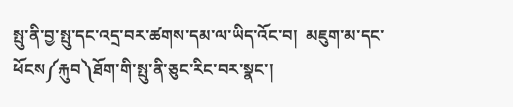སྤུ་ནི་བྱ་སྤུ་དང་འདྲ་བར་ཚགས་དམ་ལ་ཡིད་འོང་བ།  མཇུག་མ་དང་ཕོངས༼རྐུབ༽ཐོག་གི་སྤུ་ནི་ཅུང་རིང་བར་སྣང་།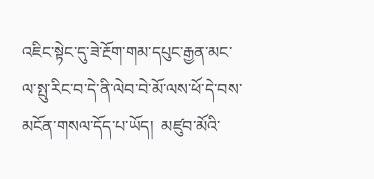འཇིང་སྟེང་དུ་ཟེ་རྔོག་གམ་དཔུང་རྒྱན་མང་ལ་སྤུ་རིང་བ་དེ་ནི་ལེབ་བེ་མོ་ལས་ཕོ་དེ་བས་མངོན་གསལ་དོད་པ་ཡོད།  མཛུབ་མོའི་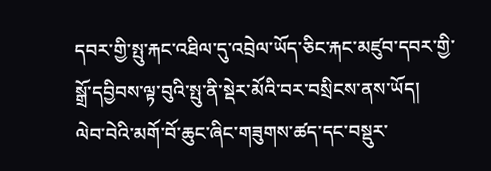དབར་གྱི་སྤུ་རྐང་འཐིལ་དུ་འབྲེལ་ཡོད་ཅིང་རྐང་མཛུབ་དབར་གྱི་སྒྲོ་དབྱིབས་ལྟ་བུའི་སྤུ་ནི་སྡེར་མོའི་བར་བསྲིངས་ནས་ཡོད།
ལེབ་བེའི་མགོ་བོ་ཆུང་ཞིང་གཟུགས་ཚད་དང་བསྡུར་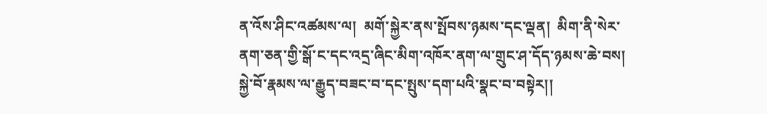ན་འོས་ཤིང་འཚམས་ལ།  མགོ་སྐྱེར་ནས་སྤོབས་ཉམས་དང་ལྡན།  མིག་ནི་སེར་ནག་ཅན་གྱི་སྒོ་ང་དང་འདྲ་ཞིང་མིག་འཁོར་ནག་ལ་གྲུང་ཤ་དོད་ཉམས་ཆེ་བས།  སྐྱེ་བོ་རྣམས་ལ་རྒྱུད་བཟང་བ་དང་སྤུས་དག་པའི་སྣང་བ་བསྟེར།།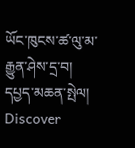ཡོང་ཁུངས་ཚ་ལུ་མ་རྒྱུན་ཤེས་དྲ་བ།
དཔྱད་མཆན་སྤེལ།
Discover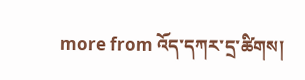more from འོད་དཀར་དྲ་ཚིགས།